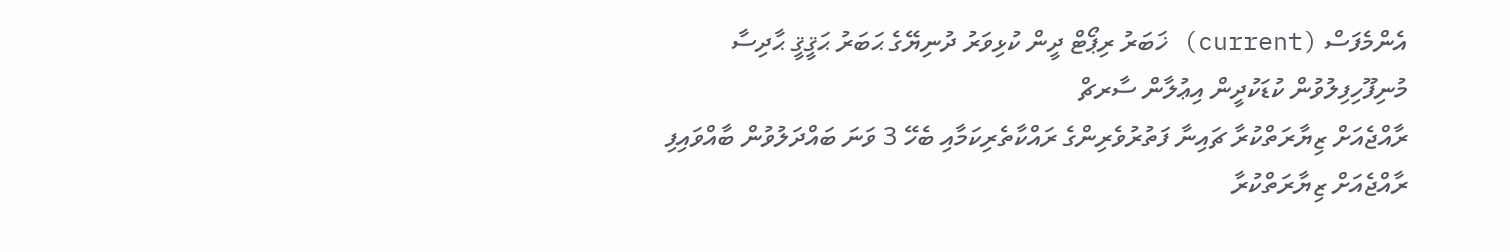އެންމެފަސް (current) ޚަބަރު ރިޕޯޓް ދީން ކުޅިވަރު ދުނިޔޭގެ ޙަބަރު ޙަޤީޤީ ޙާދިސާ މުނިފޫހިފިލުވުން ކުޑަކުދީން އިޢުލާން ސާރޗް
ރާއްޖެއަށް ޒިޔާރަތްކުރާ ޗައިނާ ފަތުރުވެރިންގެ ރައްކާތެރިކަމާއި ބެހޭ 3 ވަނަ ބައްދަލުވުން ބާއްވައިފި
ރާއްޖެއަށް ޒިޔާރަތްކުރާ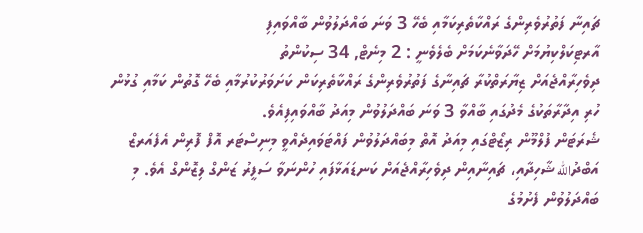ޗައިނާ ފަތުރުވެރިންގެ ރައްކާތެރިކަމާއި ބެހޭ 3 ވަނަ ބައްދަލުވުން ބާއްވައިފި
އާރޓިކަލްކިޔުމަށް ހޭދަވާނެކަމަށް ބެލެވެނީ : 2 މިނެޓް, 34 ސިކުންތު
ދިވެހިރާއްޖެއަށް ޒިޔާރަތްކުރާ ޗައިނާގެ ފަތުރުވެރިންގެ ރައްކާތެރިކަން ކަށަވަރުކުރުމާއި ބެހޭ ގޮތުން ކަމާއި ގުޅުން ހުރި އިދާރާތަކުގެ މެދުގައި ބާއްވާ 3 ވަނަ ބައްދަލުވުން މިއަދު ބާއްވައިފިއެވެ.
ޝެރަޓަން ފުލްމޫން ރިޒޯޓްގައި މިއަދު އޮތް މިބައްދަލުވުން ފައްޓަވައިދެއްވީ މިނިސްޓަރ އޮފް ފޮރިން އެފެއަރޒް އަބްދުالله ޝާހިދާއި، ޗައިނާއިން ދިވެހިރާއްޖެއަށް ކަނޑައަޅާފައި ހުންނަވާ ސަފީރު ޒަންގް ލިޒޮންގް އެވެ. މި ބައްދަލުވުން ފެށުމުގެ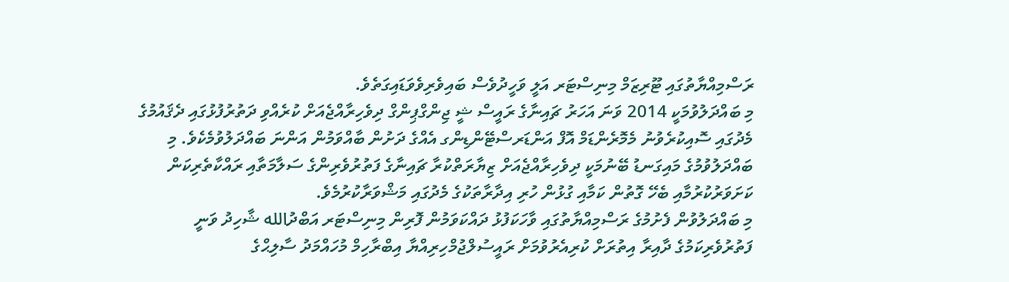ރަސްމިއްޔާތުގައި ޓޫރިޒަމް މިނިސްޓަރ އަލީ ވަހީދުވެސް ބައިވެރިވެވަޑައިގަތެވެ.
މި ބައްދަލުވުމަކީ 2014 ވަނަ އަހަރު ޗައިނާގެ ރައީސް ޝީ ޖިންގްޕިންގް ދިވެހިރާއްޖެއަށް ކުރެއްވި ދަތުރުފުޅުގައި ދެޤައުމުގެ މެދުގައި ސޮއިކުރެވުނު މެމޮރެންޑަމް އޮފް އަންޑަރސްޓޭންޑިންގ އެއްގެ ދަށުން ބާއްވަމުން އަންނަ ބައްދަލުވުމެކެވެ. މި ބައްދަލުވުމުގެ މައިގަނޑު ބޭނުމަކީ ދިވެހިރާއްޖެއަށް ޒިޔާރަތްކުރާ ޗައިނާގެ ފަތުރުވެރިންގެ ސަލާމަތާއި ރައްކާތެރިކަން ކަށަވަރުކުރުމާއި ބެހޭ ގޮތުން ކަމާއި ގުޅުން ހުރި އިދާރާތަކުގެ މެދުގައި މަޝްވަރާކުރުމެވެ.
މި ބައްދަލުވުން ފެށުމުގެ ރަސްމިއްޔާތުގައި ވާހަކަފުޅު ދައްކަވަމުން ފޮރިން މިނިސްޓަރ އަބްދުالله ޝާހިދު ވަނީ ފަތުރުވެރިކަމުގެ ދާއިރާ އިތުރަށް ކުރިއެރުވުމަށް ރައީސުލްޖުމްހިރިއްޔާ އިބްރާހިމް މުހައްމަދު ސާލިޙްގެ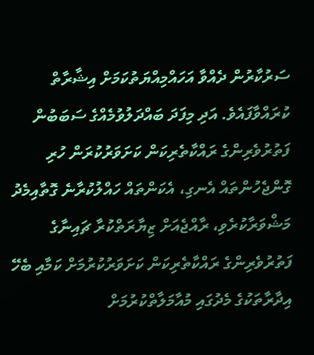ސަރުކާރުން ދެއްވާ އަހައްމިއްޔަތުކަމަށް އިޝާރާތް ކުރައްވާފައެވެ. އަދި މިފަދަ ބައްދަލުވުމެއްގެ ސަބަބުން ފަތުރުވެރިންގެ ރައްކާތެރިކަން ކަށަވަރުކުރަން ހުރި ގޮންޖެހުންތައް އެނގި، އެކަންތައް ހައްލުކުރާނެ ގޮތާއިމެދު މަޝްވަރާކުރެވި، ރާއްޖެއަށް ޒިޔާރަތްކުރާ ޗައިނާގެ ފަތުރުވެރިންގެ ރައްކާތެރިކަން ކަށަވަރުކުރުމަށް ކަމާއި ބެހޭ އިދާރާތަކުގެ މެދުގައި މުއާމަލާތްކުރުމަށް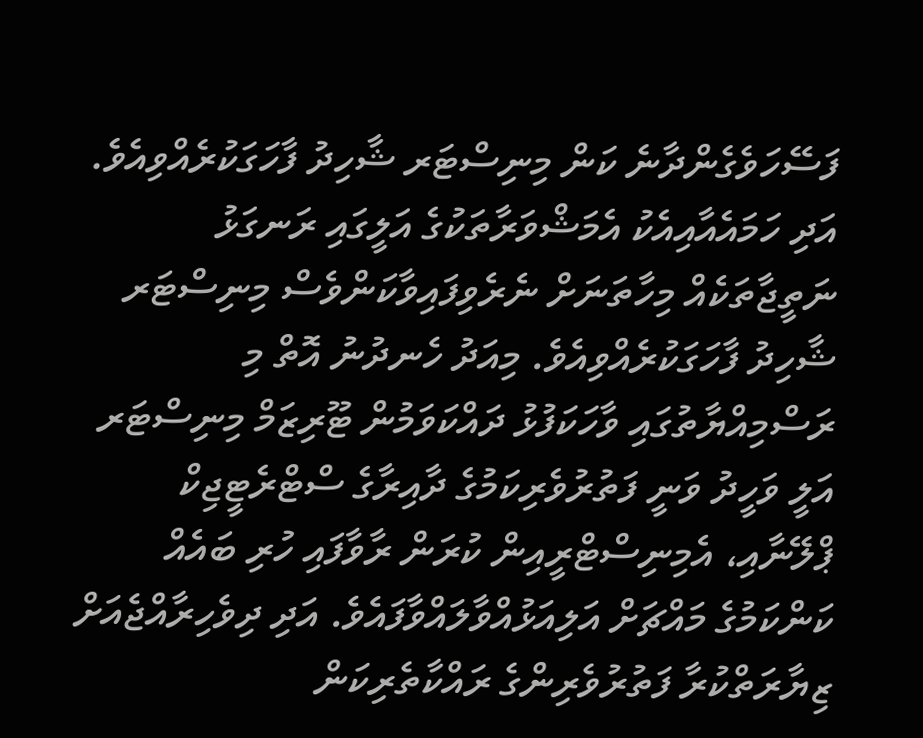ފަސޭހަވެގެންދާނެ ކަން މިނިސްޓަރ ޝާހިދު ފާހަގަކުރެއްވިއެވެ.
އަދި ހަމައެއާއިއެކު އެމަޝްވަރާތަކުގެ އަލީގައި ރަނގަޅު ނަތީޖާތަކެއް މިހާތަނަށް ނެރެވިފައިވާކަންވެސް މިނިސްޓަރ ޝާހިދު ފާހަގަކުރެއްވިއެވެ. މިއަދު ހެނދުނު އޮތް މި ރަސްމިއްޔާތުގައި ވާހަކަފުޅު ދައްކަވަމުން ޓޫރިޒަމް މިނިސްޓަރ އަލީ ވަހީދު ވަނީ ފަތުރުވެރިކަމުގެ ދާއިރާގެ ސްޓްރެޓީޖިކް ޕްލޭނާއި، އެމިނިސްޓްރީއިން ކުރަން ރާވާފައި ހުރި ބައެއް ކަންކަމުގެ މައްޗަށް އަލިއަޅުއްވާލައްވާފައެވެ. އަދި ދިވެހިރާއްޖެއަށް ޒިޔާރަތްކުރާ ފަތުރުވެރިންގެ ރައްކާތެރިކަން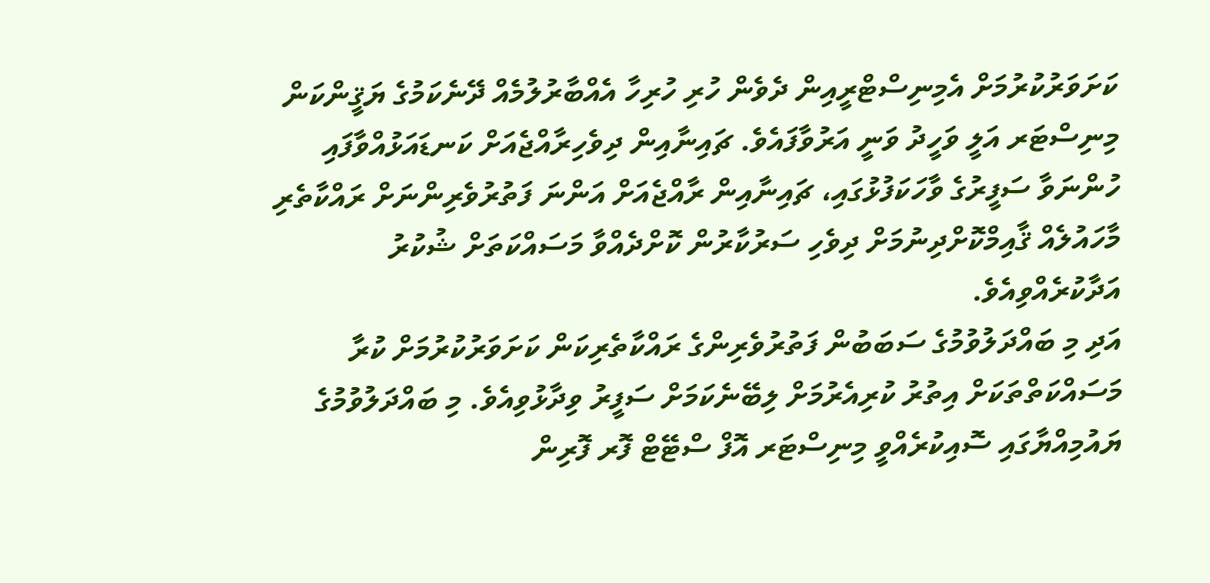ކަށަވަރުކުރުމަށް އެމިނިސްޓްރީއިން ދެވެން ހުރި ހުރިހާ އެއްބާރުލުމެއް ދޭނެކަމުގެ ޔަޤީންކަން މިނިސްޓަރ އަލީ ވަހީދު ވަނީ އަރުވާފައެވެ. ޗައިނާއިން ދިވެހިރާއްޖެއަށް ކަނޑައަޅުއްވާފައި ހުންނަވާ ސަފީރުގެ ވާހަކަފުޅުގައި، ޗައިނާއިން ރާއްޖެއަށް އަންނަ ފަތުރުވެރިންނަށް ރައްކާތެރި މާހައުލެއް ޤާއިމްކޮށްދިނުމަށް ދިވެހި ސަރުކާރުން ކޮށްދެއްވާ މަސައްކަތަށް ޝުކުރު އަދާކުރެއްވިއެވެ.
އަދި މި ބައްދަލުވުމުގެ ސަބަބުން ފަތުރުވެރިންގެ ރައްކާތެރިކަން ކަށަވަރުކުރުމަށް ކުރާ މަސައްކަތްތަކަށް އިތުރު ކުރިއެރުމަށް ލިބޭނެކަމަށް ސަފީރު ވިދާޅުވިއެވެ. މި ބައްދަލުވުމުގެ ޔައުމިއްޔާގައި ސޮއިކުރެއްވީ މިނިސްޓަރ އޮފް ސްޓޭޓް ފޮރ ފޮރިން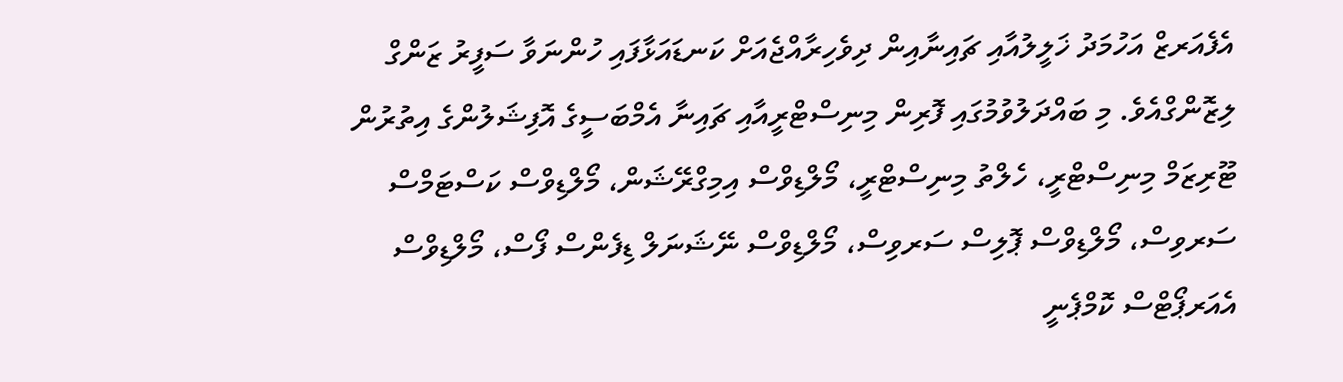އެފެއަރޒް އަހުމަދު ޚަލީލުއާއި ޗައިނާއިން ދިވެހިރާއްޖެއަށް ކަނޑައަޅާފައި ހުންނަވާ ސަފީރު ޒަންގް ލިޒޮންގްއެވެ. މި ބައްދަލުވުމުގައި ފޮރިން މިނިސްޓްރީއާއި ޗައިނާ އެމްބަސީގެ އޮފިޝަލުންގެ އިތުރުން ޓޫރިޒަމް މިނިސްޓްރީ، ހެލްތު މިނިސްޓްރީ، މޯލްޑިވްސް އިމިގްރޭޝަން، މޯލްޑިވްސް ކަސްޓަމްސް ސަރވިސް، މޯލްޑިވްސް ޕޮލިސް ސަރވިސް، މޯލްޑިވްސް ނޭޝަނަލް ޑިފެންސް ފޯސް، މޯލްޑިވްސް އެއަރޕޯޓްސް ކޮމްޕެނީ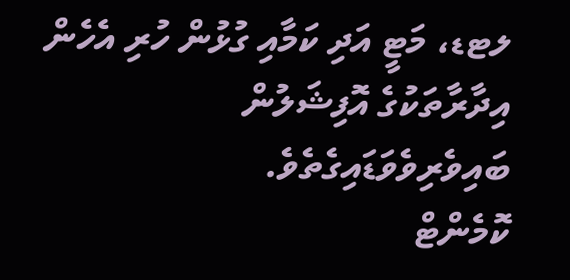ލޓޑ، މަޓީ އަދި ކަމާއި ގުޅުން ހުރި އެހެން އިދާރާތަކުގެ އޮފިޝަލުން ބައިވެރިވެވަޑައިގެތެވެ.
ކޮމެންޓް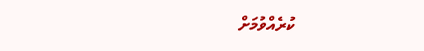ކުރެއްވުމަށް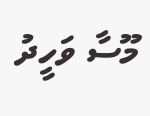މޫސާ ވަހީދު